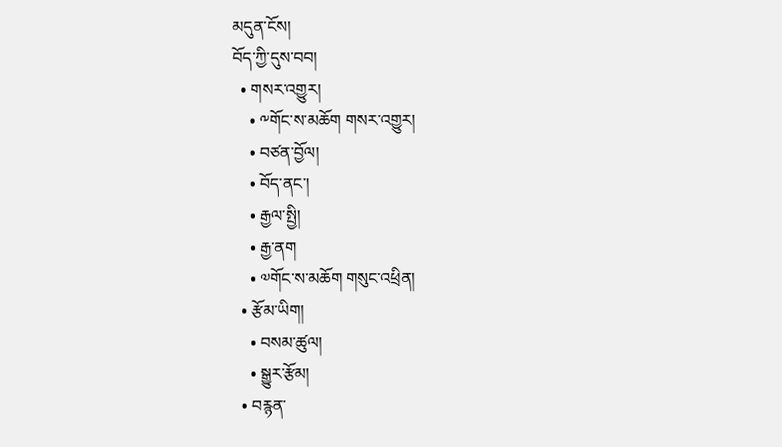མདུན་ངོས།
བོད་ཀྱི་དུས་བབ།
  • གསར་འགྱུར།
    • ༸གོང་ས་མཆོག གསར་འགྱུར།
    • བཙན་བྱོལ།
    • བོད་ནང་།
    • རྒྱལ་སྤྱི།
    • རྒྱ་ནག
    • ༧གོང་ས་མཆོག གསུང་འཕྲིན།
  • རྩོམ་ཡིག།
    • བསམ་ཚུལ།
    • སྒྱུར་རྩོམ།
  • བརྙན་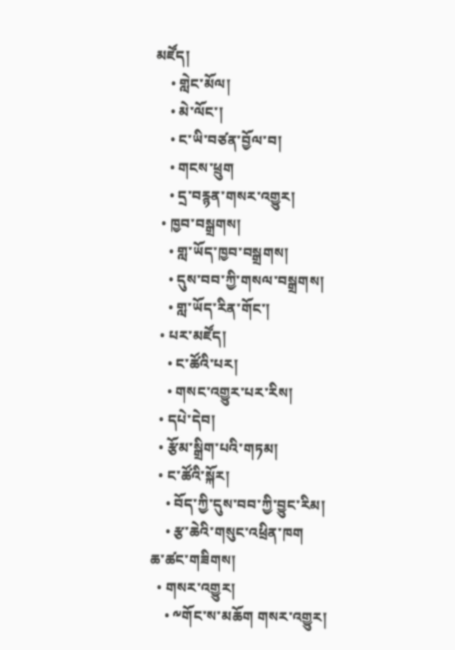མཛོད།
    • གླེང་མོལ།
    • མེ་ལོང་།
    • ང་ཡི་བཙན་བྱོལ་བ།
    • གངས་ཕྲུག
    • དྲ་བརྙན་གསར་འགྱུར།
  • ཁྱབ་བསྒྲགས།
    • གླ་ཡོད་ཁྱབ་བསྒྲགས།
    • དུས་བབ་ཀྱི་གསལ་བསྒྲགས།
    • གླ་ཡོད་རིན་གོང་།
  • པར་མཛོད།
    • ང་ཚོའི་པར།
    • གསང་འགྱུར་པར་རིས།
  • དཔེ་དེབ།
  • རྩོམ་སྒྲིག་པའི་གཏམ།
  • ང་ཚོའི་སྐོར།
    • བོད་ཀྱི་དུས་བབ་ཀྱི་བྱུང་རིམ།
    • རྩ་ཆེའི་གསུང་འཕྲིན་ཁག
ཆ་ཚང་གཟིགས།
  • གསར་འགྱུར།
    • ༸གོང་ས་མཆོག གསར་འགྱུར།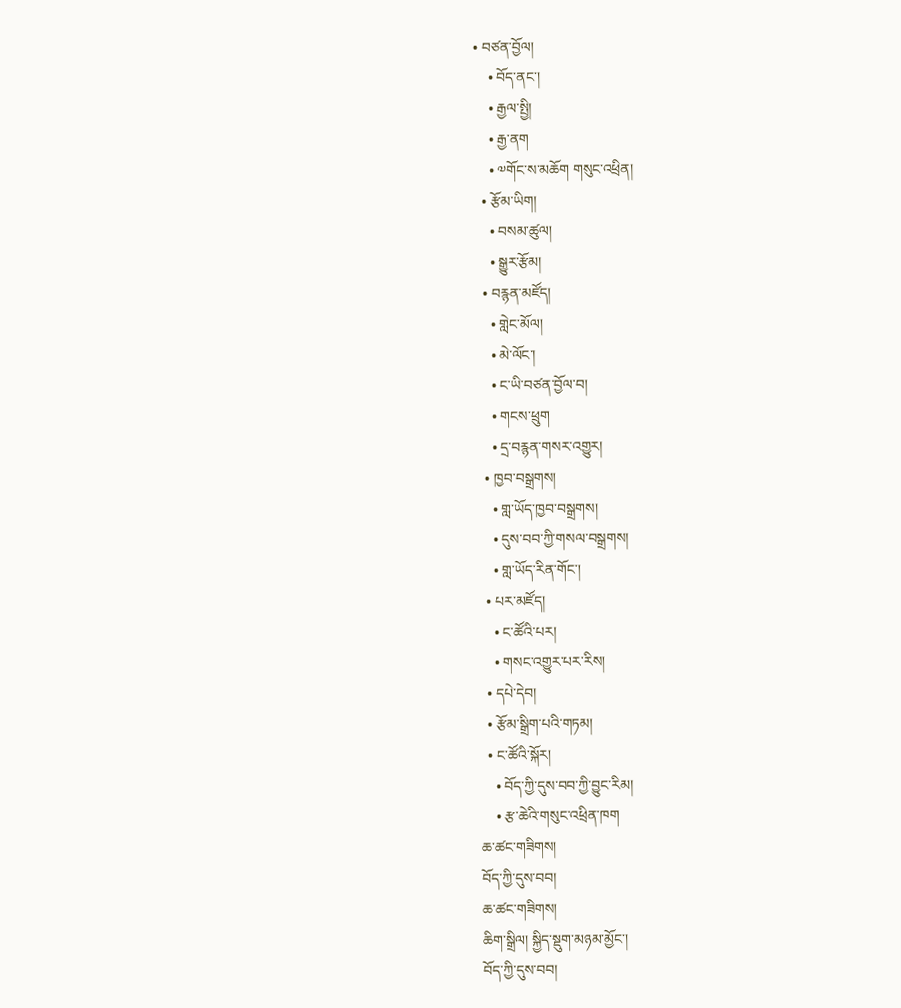• བཙན་བྱོལ།
    • བོད་ནང་།
    • རྒྱལ་སྤྱི།
    • རྒྱ་ནག
    • ༧གོང་ས་མཆོག གསུང་འཕྲིན།
  • རྩོམ་ཡིག།
    • བསམ་ཚུལ།
    • སྒྱུར་རྩོམ།
  • བརྙན་མཛོད།
    • གླེང་མོལ།
    • མེ་ལོང་།
    • ང་ཡི་བཙན་བྱོལ་བ།
    • གངས་ཕྲུག
    • དྲ་བརྙན་གསར་འགྱུར།
  • ཁྱབ་བསྒྲགས།
    • གླ་ཡོད་ཁྱབ་བསྒྲགས།
    • དུས་བབ་ཀྱི་གསལ་བསྒྲགས།
    • གླ་ཡོད་རིན་གོང་།
  • པར་མཛོད།
    • ང་ཚོའི་པར།
    • གསང་འགྱུར་པར་རིས།
  • དཔེ་དེབ།
  • རྩོམ་སྒྲིག་པའི་གཏམ།
  • ང་ཚོའི་སྐོར།
    • བོད་ཀྱི་དུས་བབ་ཀྱི་བྱུང་རིམ།
    • རྩ་ཆེའི་གསུང་འཕྲིན་ཁག
ཆ་ཚང་གཟིགས།
བོད་ཀྱི་དུས་བབ།
ཆ་ཚང་གཟིགས།
ཆིག་སྒྲིལ། སྐྱིད་སྡུག་མཉམ་མྱོང་།
བོད་ཀྱི་དུས་བབ།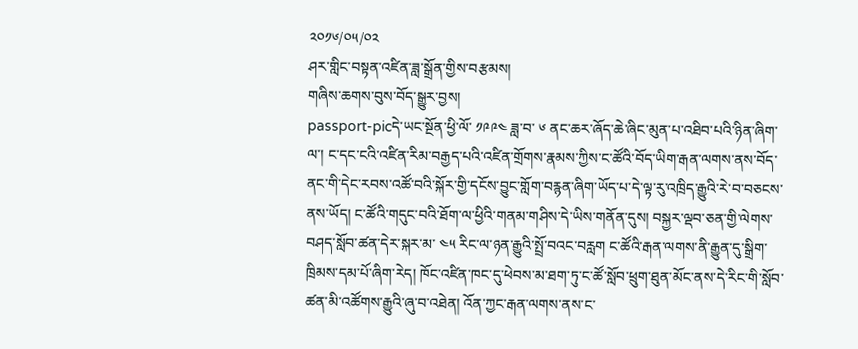༢༠༡༦/༠༥/༠༢
ཤར་གླིང་བསྟན་འཛིན་ཟླ་སྒྲོན་གྱིས་བརྩམས།
གཞིས་ཆགས་བུས་བོད་སྒྱུར་བྱས།
passport-picདེ་ཡང་སྔོན་ཕྱི་ལོ་ ༡༩༩༤ ཟླ་བ་ ༦ ནང་ཆར་ཞོད་ཆེ་ཞིང་མུན་པ་འཐིབ་པའི་ཉིན་ཞིག་ལ་། ང་དང་ངའི་འཛིན་རིམ་བརྒྱད་པའི་འཛིན་གྲོགས་རྣམས་ཀྱིས་ང་ཚོའི་བོད་ཡིག་རྒན་ལགས་ནས་བོད་ནང་གི་དེང་རབས་འཚོ་བའི་སྐོར་གྱི་དངོས་བྱུང་གློག་བརྙན་ཞིག་ཡོད་པ་དེ་ལྟ་རུ་འཁྲིད་རྒྱུའི་རེ་བ་བཅངས་ནས་ཡོད། ང་ཚོའི་གདུང་བའི་ཐོག་ལ་ཕྱིའི་གནམ་གཤིས་དེ་ཡིས་གནོན་དུས། བསྐྱར་ལྡབ་ཅན་གྱི་ལེགས་བཤད་སློབ་ཚན་དེར་སྐར་མ་ ༤༥ རིང་ལ་ཉན་རྒྱུའི་སྤྲོ་བའང་བརླག ང་ཚོའི་རྒན་ལགས་ནི་རྒྱུན་དུ་སྒྲིག་ཁྲིམས་དམ་པོ་ཞིག་རེད། ཁོང་འཛིན་ཁང་དུ་ཕེབས་མ་ཐག་ཏུ་ང་ཚོ་སློབ་ཕྲུག་ཐུན་མོང་ནས་དེ་རིང་གི་སློབ་ཚན་མི་འཚོགས་རྒྱུའི་ཞུ་བ་འཐེན། འོན་ཀྱང་རྒན་ལགས་ནས་ང་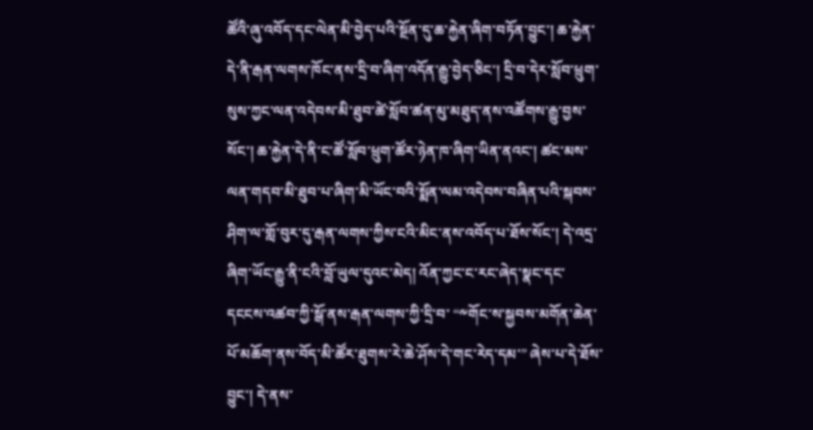ཚོའི་ཞུ་འབོད་དང་ལེན་མི་བྱེད་པའི་སྔོན་དུ་ཆ་རྐྱེན་ཞིག་བཏོན་བྱུང་། ཆ་རྐྱེན་དེ་ནི་རྒན་ལགས་ཁོང་ནས་དྲི་བ་ཞིག་འདོན་རྒྱུ་བྱེད་ཅིང་། དྲི་བ་དེར་སློབ་ཕྲུག་སུས་ཀྱང་ལན་འདེབས་མི་ཐུབ་ཚེ་སློབ་ཚན་མུ་མཐུད་ནས་འཚོགས་རྒྱུ་བྱས་སོང་། ཆ་རྐྱེན་དེ་ནི་ང་ཚོ་སློབ་ཕྲུག་ཚོར་ཉེན་ཁ་ཞིག་ཡིན་ནའང་། ཚང་མས་ལན་གདབ་མི་ཐུབ་པ་ཞིག་མི་ཡོང་བའི་སྨོན་ལམ་འདེབས་བཞིན་པའི་སྐབས་ཤིག་ལ་གློ་བུར་དུ་རྒན་ལགས་ཀྱིས་ངའི་མིང་ནས་འབོད་པ་ཐོས་སོང་། དེ་འདྲ་ཞིག་ཡོང་རྒྱུ་ནི་ངའི་བློ་ཡུལ་དུའང་མེད། འོན་ཀྱང་ང་རང་ཞེད་སྣང་དང་དངངས་འཚབ་ཀྱི་སྒོ་ནས་རྒན་ལགས་ཀྱི་དྲི་བ་ “༸གོང་ས་སྐྱབས་མགོན་ཆེན་པོ་མཆོག་ནས་བོད་མི་ཚོར་ཐུགས་རེ་ཆེ་ཤོས་དེ་གང་རེད་དམ་” ཞེས་པ་དེ་ཐོས་བྱུང་། དེ་ནས་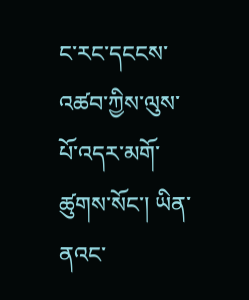ང་རང་དངངས་འཚབ་ཀྱིས་ལུས་པོ་འདར་མགོ་ཚུགས་སོང་། ཡིན་ནའང་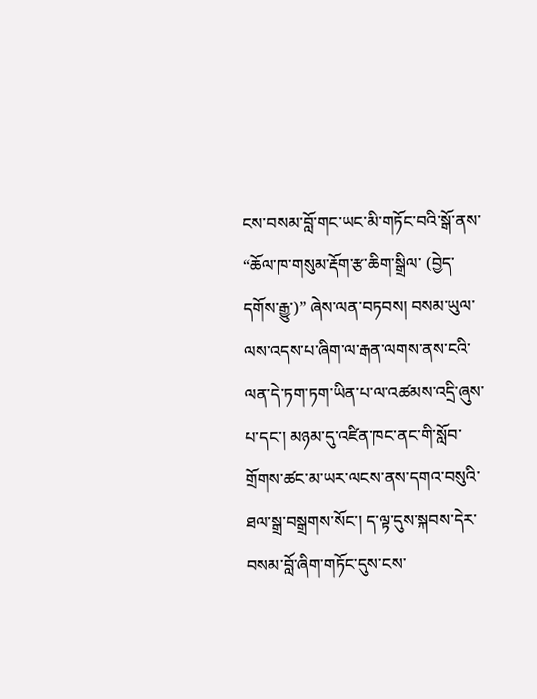ངས་བསམ་བློ་གང་ཡང་མི་གཏོང་བའི་སྒོ་ནས་ “ཆོལ་ཁ་གསུམ་རྡོག་རྩ་ཆིག་སྒྲིལ་ (བྱེད་དགོས་རྒྱུ་)” ཞེས་ལན་བཏབས། བསམ་ཡུལ་ལས་འདས་པ་ཞིག་ལ་རྒན་ལགས་ནས་ངའི་ལན་དེ་ཏག་ཏག་ཡིན་པ་ལ་འཚམས་འདྲི་ཞུས་པ་དང་། མཉམ་དུ་འཛིན་ཁང་ནང་གི་སློབ་གྲོགས་ཚང་མ་ཡར་ལངས་ནས་དགའ་བསུའི་ཐལ་སྒྲ་བསྒྲགས་སོང་། ད་ལྟ་དུས་སྐབས་དེར་བསམ་བློ་ཞིག་གཏོང་དུས་ངས་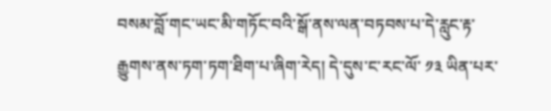བསམ་བློ་གང་ཡང་མི་གཏོང་བའི་སྒོ་ནས་ལན་བཏབས་པ་དེ་རླུང་རྟ་རྒྱུགས་ནས་ཏག་ཏག་ཐིག་པ་ཞིག་རེད། དེ་དུས་ང་རང་ལོ་ ༡༣ ཡིན་པར་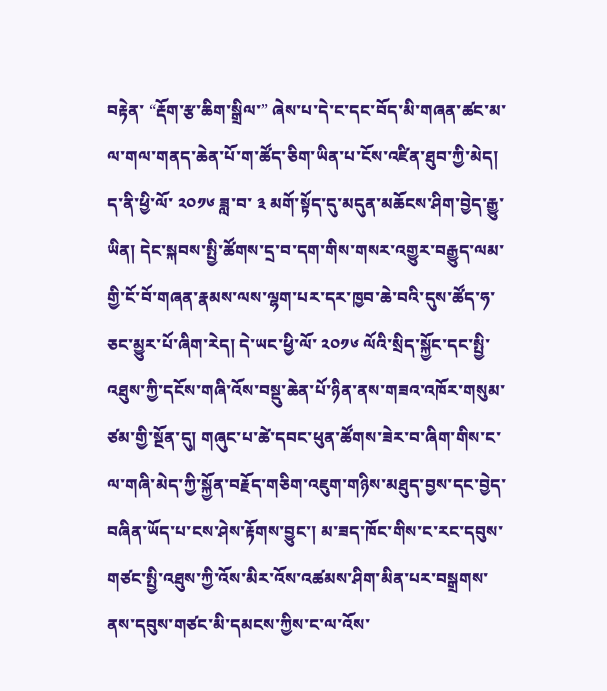བརྟེན་ “རྡོག་རྩ་ཆིག་སྒྲིལ་” ཞེས་པ་དེ་ང་དང་བོད་མི་གཞན་ཚང་མ་ལ་གལ་གནད་ཆེན་པོ་ག་ཚོད་ཅིག་ཡིན་པ་ངོས་འཛིན་ཐུབ་ཀྱི་མེད།
ད་ནི་ཕྱི་ལོ་ ༢༠༡༦ ཟླ་བ་ ༣ མགོ་སྟོད་དུ་མདུན་མཆོངས་ཤིག་བྱེད་རྒྱུ་ཡིན། དེང་སྐབས་སྤྱི་ཚོགས་དྲ་བ་དག་གིས་གསར་འགྱུར་བརྒྱུད་ལམ་གྱི་ངོ་བོ་གཞན་རྣམས་ལས་ལྷག་པར་དར་ཁྱབ་ཆེ་བའི་དུས་ཚོད་ཧ་ཅང་མྱུར་པོ་ཞིག་རེད། དེ་ཡང་ཕྱི་ལོ་ ༢༠༡༦ ལོའི་སྲིད་སྐྱོང་དང་སྤྱི་འཐུས་ཀྱི་དངོས་གཞི་འོས་བསྡུ་ཆེན་པོ་ཉིན་ནས་གཟའ་འཁོར་གསུམ་ཙམ་གྱི་སྔོན་དུ། གཞུང་པ་ཚེ་དབང་ཕུན་ཚོགས་ཟེར་བ་ཞིག་གིས་ང་ལ་གཞི་མེད་ཀྱི་སྐྱོན་བརྗོད་གཅིག་འཇུག་གཉིས་མཐུད་བྱས་དང་བྱེད་བཞིན་ཡོད་པ་ངས་ཤེས་རྟོགས་བྱུང་། མ་ཟད་ཁོང་གིས་ང་རང་དབུས་གཙང་སྤྱི་འཐུས་ཀྱི་འོས་མིར་འོས་འཚམས་ཤིག་མིན་པར་བསྒྲགས་ནས་དབུས་གཙང་མི་དམངས་ཀྱིས་ང་ལ་འོས་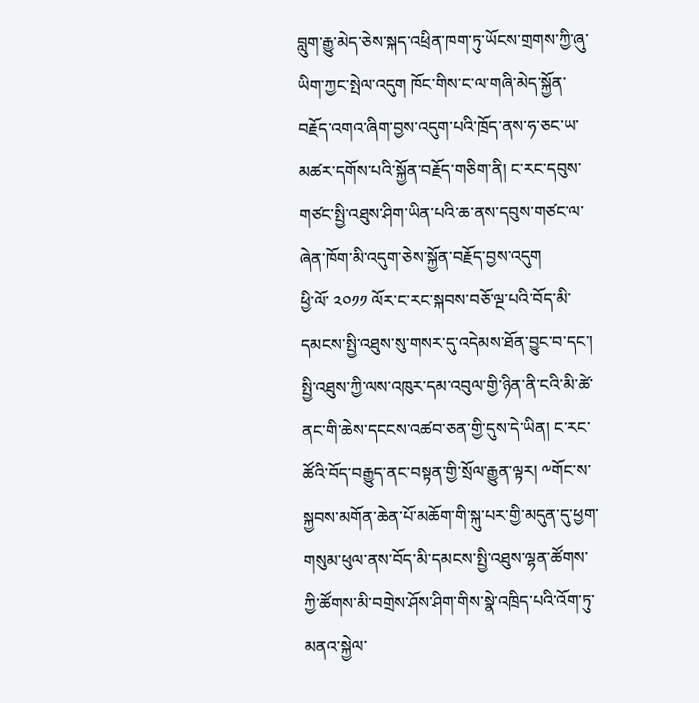བླུག་རྒྱུ་མེད་ཅེས་སྐད་འཕྲིན་ཁག་ཏུ་ཡོངས་གྲགས་ཀྱི་ཞུ་ཡིག་ཀྱང་སྤེལ་འདུག ཁོང་གིས་ང་ལ་གཞི་མེད་སྐྱོན་བརྗོད་འགའ་ཞིག་བྱས་འདུག་པའི་ཁྲོད་ནས་ཧ་ཅང་ཡ་མཚར་དགོས་པའི་སྐྱོན་བརྗོད་གཅིག་ནི། ང་རང་དབུས་གཙང་སྤྱི་འཐུས་ཤིག་ཡིན་པའི་ཆ་ནས་དབུས་གཙང་ལ་ཞེན་ཁོག་མི་འདུག་ཅེས་སྐྱོན་བརྗོད་བྱས་འདུག
ཕྱི་ལོ་ ༢༠༡༡ ལོར་ང་རང་སྐབས་བཅོ་ལྔ་པའི་བོད་མི་དམངས་སྤྱི་འཐུས་སུ་གསར་དུ་འདེམས་ཐོན་བྱུང་བ་དང་། སྤྱི་འཐུས་ཀྱི་ལས་འཁུར་དམ་འབུལ་གྱི་ཉིན་ནི་ངའི་མི་ཚེ་ནང་གི་ཆེས་དངངས་འཚབ་ཅན་གྱི་དུས་དེ་ཡིན། ང་རང་ཚོའི་བོད་བརྒྱུད་ནང་བསྟན་གྱི་སྲོལ་རྒྱུན་ལྟར། ༸གོང་ས་སྐྱབས་མགོན་ཆེན་པོ་མཆོག་གི་སྐུ་པར་གྱི་མདུན་དུ་ཕྱག་གསུམ་ཕུལ་ནས་བོད་མི་དམངས་སྤྱི་འཐུས་ལྷན་ཚོགས་ཀྱི་ཚོགས་མི་བགྲེས་ཤོས་ཤིག་གིས་སྣེ་འཁྲིད་པའི་འོག་ཏུ་མནའ་སྐྱེལ་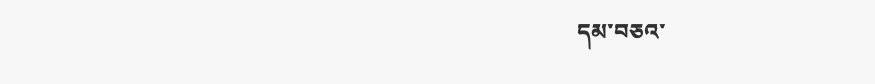དམ་བཅའ་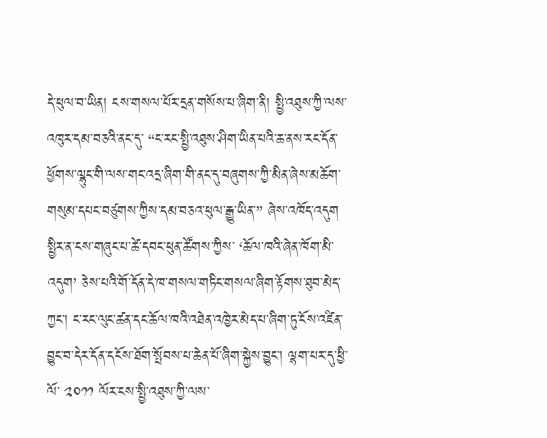དེ་ཕུལ་བ་ཡིན། ངས་གསལ་པོར་དྲན་གསོས་པ་ཞིག་ནི། སྤྱི་འཐུས་ཀྱི་ལས་འཁུར་དམ་བཅའི་ནང་དུ་ “ང་རང་སྤྱི་འཐུས་ཤིག་ཡིན་པའི་ཆ་ནས་རང་དོན་ཕྱོགས་ལྷུང་གི་ལས་གང་འདྲ་ཞིག་གི་ནང་དུ་བཞུགས་ཀྱི་མིན་ཞེས་མཆོག་གསུམ་དཔང་བཙུགས་ཀྱིས་དམ་བཅའ་ཕུལ་རྒྱུ་ཡིན་” ཞེས་འཁོད་འདུག
སྤྱིར་ན་ངས་གཞུང་པ་ཚེ་དབང་ཕུན་ཚོགས་ཀྱིས་ ‘ཆོལ་ཁའི་ཞེན་ཁོག་མི་འདུག’ ཅེས་པའི་གོ་དོན་དེ་ཁ་གསལ་གཏིང་གསལ་ཞིག་རྟོགས་ཐུབ་མེད་ཀྱང་། ང་རང་ལུང་ཚན་དང་ཆོལ་ཁའི་འཐེན་འཁྱེར་མེད་པ་ཞིག་ཏུ་ངོས་འཛིན་བྱུང་བ་དེར་དོན་དངོས་ཐོག་སྤོབས་པ་ཆེན་པོ་ཞིག་སྐྱེས་བྱུང་། ལྷག་པར་དུ་ཕྱི་ལོ་ ༢༠༡༡ ལོར་ངས་སྤྱི་འཐུས་ཀྱི་ལས་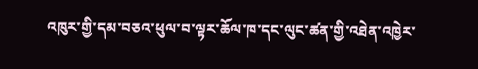འཁུར་གྱི་དམ་བཅའ་ཕུལ་བ་ལྟར་ཆོལ་ཁ་དང་ལུང་ཚན་གྱི་འཐེན་འཁྱེར་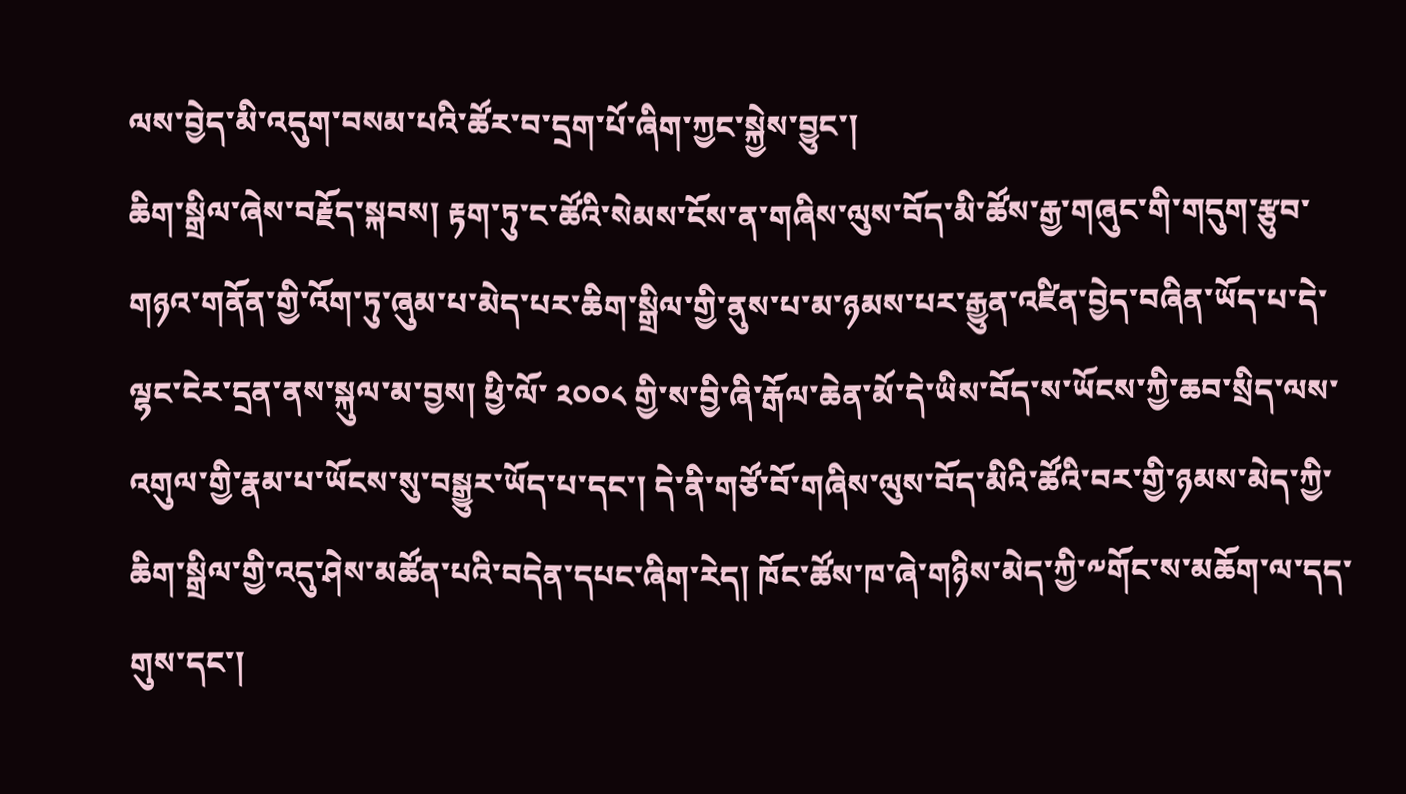ལས་བྱེད་མི་འདུག་བསམ་པའི་ཚོར་བ་དྲག་པོ་ཞིག་ཀྱང་སྐྱེས་བྱུང་།
ཆིག་སྒྲིལ་ཞེས་བརྗོད་སྐབས། རྟག་ཏུ་ང་ཚོའི་སེམས་ངོས་ན་གཞིས་ལུས་བོད་མི་ཚོས་རྒྱ་གཞུང་གི་གདུག་རྩུབ་གཉའ་གནོན་གྱི་འོག་ཏུ་ཞུམ་པ་མེད་པར་ཆིག་སྒྲིལ་གྱི་ནུས་པ་མ་ཉམས་པར་རྒྱུན་འཛིན་བྱེད་བཞིན་ཡོད་པ་དེ་ལྷང་ངེར་དྲན་ནས་སྐུལ་མ་བྱས། ཕྱི་ལོ་ ༢༠༠༨ གྱི་ས་བྱི་ཞི་རྒོལ་ཆེན་མོ་དེ་ཡིས་བོད་ས་ཡོངས་ཀྱི་ཆབ་སྲིད་ལས་འགུལ་གྱི་རྣམ་པ་ཡོངས་སུ་བསྒྱུར་ཡོད་པ་དང་། དེ་ནི་གཙོ་བོ་གཞིས་ལུས་བོད་མིའི་ཚོའི་བར་གྱི་ཉམས་མེད་ཀྱི་ཆིག་སྒྲིལ་གྱི་འདུ་ཤེས་མཚོན་པའི་བདེན་དཔང་ཞིག་རེད། ཁོང་ཚོས་ཁ་ཞེ་གཉིས་མེད་ཀྱི་༸གོང་ས་མཆོག་ལ་དད་གུས་དང་།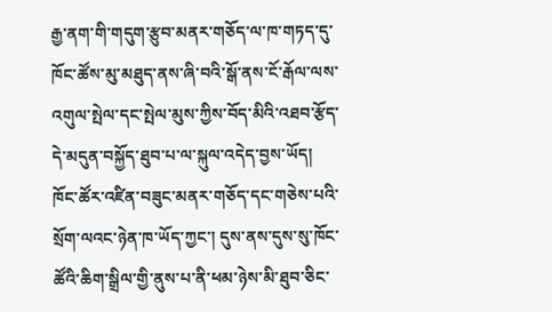རྒྱ་ནག་གི་གདུག་རྩུབ་མནར་གཅོད་ལ་ཁ་གཏད་དུ་ཁོང་ཚོས་མུ་མཐུད་ནས་ཞི་བའི་སྒོ་ནས་ངོ་རྒོལ་ལས་འགུལ་སྤེལ་དང་སྤེལ་མུས་ཀྱིས་བོད་མིའི་འཐབ་རྩོད་དེ་མདུན་བསྐྱོད་ཐུབ་པ་ལ་སྐུལ་འདེད་བྱས་ཡོད། ཁོང་ཚོར་འཛིན་བཟུང་མནར་གཅོད་དང་གཅེས་པའི་སྲོག་ལའང་ཉེན་ཁ་ཡོད་ཀྱང་། དུས་ནས་དུས་སུ་ཁོང་ཚོའི་ཆིག་སྒྲིལ་གྱི་ནུས་པ་ནི་ཕམ་ཉེས་མི་ཐུབ་ཅིང་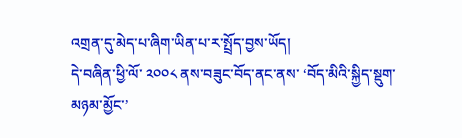འགྲན་དུ་མེད་པ་ཞིག་ཡིན་པ་ར་སྤྲོད་བྱས་ཡོད།
དེ་བཞིན་ཕྱི་ལོ་ ༢༠༠༨ ནས་བཟུང་བོད་ནང་ནས་ ‘བོད་མིའི་སྐྱིད་སྡུག་མཉམ་མྱོང་’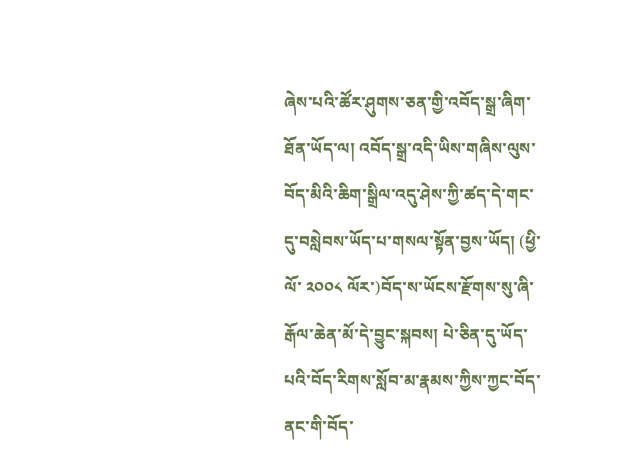ཞེས་པའི་ཚོར་ཤུགས་ཅན་གྱི་འབོད་སྒྲ་ཞིག་ཐོན་ཡོད་ལ། འབོད་སྒྲ་འདི་ཡིས་གཞིས་ལུས་བོད་མིའི་ཆིག་སྒྲིལ་འདུ་ཤེས་ཀྱི་ཚད་དེ་གང་དུ་བསླེབས་ཡོད་པ་གསལ་སྟོན་བྱས་ཡོད། (ཕྱི་ལོ་ ༢༠༠༨ ལོར་)བོད་ས་ཡོངས་རྫོགས་སུ་ཞི་རྒོལ་ཆེན་མོ་དེ་བྱུང་སྐབས། པེ་ཅིན་དུ་ཡོད་པའི་བོད་རིགས་སློབ་མ་རྣམས་ཀྱིས་ཀྱང་བོད་ནང་གི་བོད་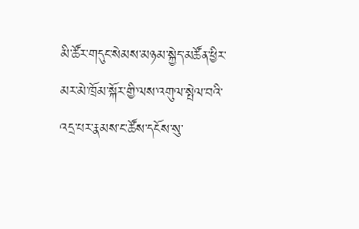མི་ཚོར་གདུང་སེམས་མཉམ་སྐྱེད་མཚོན་ཕྱིར་མར་མེ་ཁྲོམ་སྐོར་གྱི་ལས་འགུལ་སྤེལ་བའི་འདྲ་པར་རྣམས་ང་ཚོས་དངོས་སུ་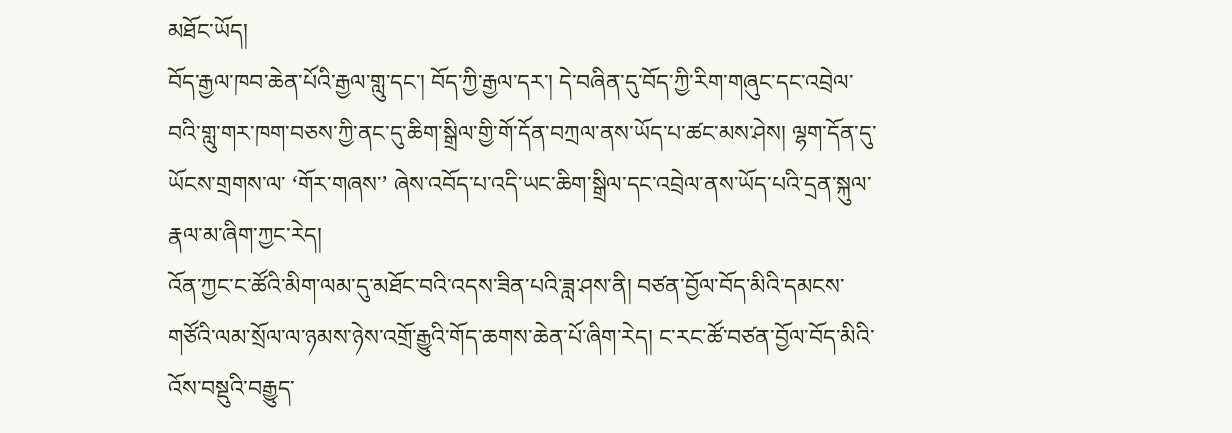མཐོང་ཡོད།
བོད་རྒྱལ་ཁབ་ཆེན་པོའི་རྒྱལ་གླུ་དང་། བོད་ཀྱི་རྒྱལ་དར་། དེ་བཞིན་དུ་བོད་ཀྱི་རིག་གཞུང་དང་འབྲེལ་བའི་གླུ་གར་ཁག་བཅས་ཀྱི་ནང་དུ་ཆིག་སྒྲིལ་གྱི་གོ་དོན་བཀྲལ་ནས་ཡོད་པ་ཚང་མས་ཤེས། ལྷག་དོན་དུ་ཡོངས་གྲགས་ལ་ ‘གོར་གཞས་’ ཞེས་འབོད་པ་འདི་ཡང་ཆིག་སྒྲིལ་དང་འབྲེལ་ནས་ཡོད་པའི་དྲན་སྐུལ་རྣལ་མ་ཞིག་ཀྱང་རེད།
འོན་ཀྱང་ང་ཚོའི་མིག་ལམ་དུ་མཐོང་བའི་འདས་ཟིན་པའི་ཟླ་ཤས་ནི། བཙན་བྱོལ་བོད་མིའི་དམངས་གཙོའི་ལམ་སྲོལ་ལ་ཉམས་ཉེས་འགྲོ་རྒྱུའི་གོད་ཆགས་ཆེན་པོ་ཞིག་རེད། ང་རང་ཚོ་བཙན་བྱོལ་བོད་མིའི་འོས་བསྡུའི་བརྒྱུད་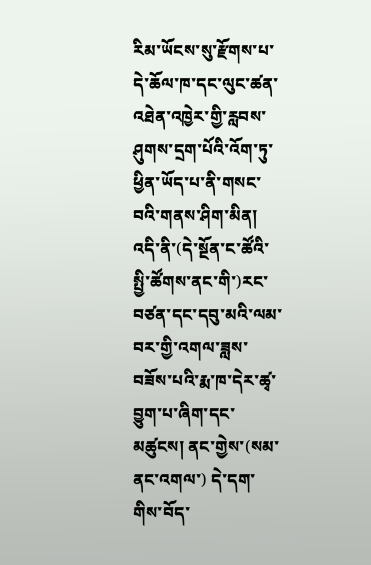རིམ་ཡོངས་སུ་རྫོགས་པ་དེ་ཆོལ་ཁ་དང་ལུང་ཚན་འཐེན་འཁྱེར་གྱི་རླབས་ཤུགས་དྲག་པོའི་འོག་ཏུ་ཕྱིན་ཡོད་པ་ནི་གསང་བའི་གནས་ཤིག་མིན། འདི་ནི་(དེ་སྔོན་ང་ཚོའི་སྤྱི་ཚོགས་ནང་གི་)རང་བཙན་དང་དབུ་མའི་ལམ་བར་གྱི་འགལ་ཟླས་བཟོས་པའི་རྨ་ཁ་དེར་ཚྭ་བྱུག་པ་ཞིག་དང་མཚུངས། ནང་གྱེས་(སམ་ནང་འགལ་) དེ་དག་གིས་བོད་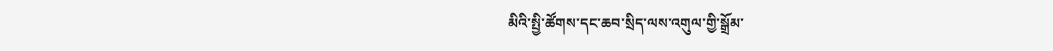མིའི་སྤྱི་ཚོགས་དང་ཆབ་སྲིད་ལས་འགུལ་གྱི་སྒྲོམ་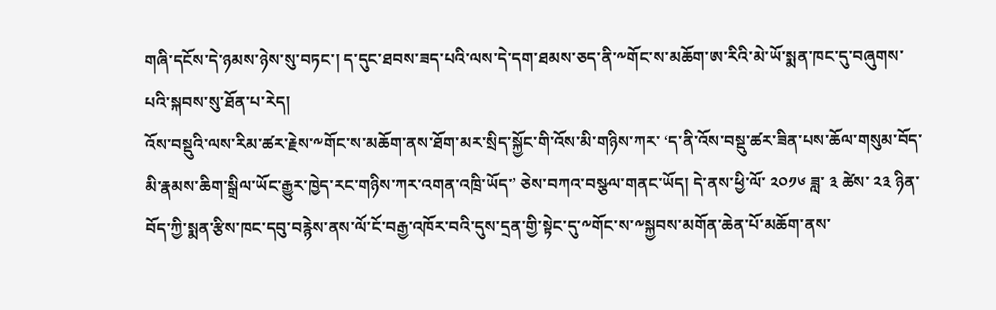གཞི་དངོས་དེ་ཉམས་ཉེས་སུ་བཏང་། ད་དུང་ཐབས་ཟད་པའི་ལས་དེ་དག་ཐམས་ཅད་ནི་༸གོང་ས་མཆོག་ཨ་རིའི་མེ་ཡོ་སྨན་ཁང་དུ་བཞུགས་པའི་སྐབས་སུ་ཐོན་པ་རེད།
འོས་བསྡུའི་ལས་རིམ་ཚར་རྗེས་༸གོང་ས་མཆོག་ནས་ཐོག་མར་སྲིད་སྐྱོང་གི་འོས་མི་གཉིས་ཀར་ ‘ད་ནི་འོས་བསྡུ་ཚར་ཟིན་པས་ཆོལ་གསུམ་བོད་མི་རྣམས་ཆིག་སྒྲིལ་ཡོང་རྒྱུར་ཁྱེད་རང་གཉིས་ཀར་འགན་འཁྲི་ཡོད་’ ཅེས་བཀའ་བསྩལ་གནང་ཡོད། དེ་ནས་ཕྱི་ལོ་ ༢༠༡༦ ཟླ་ ༣ ཚེས་ ༢༣ ཉིན་བོད་ཀྱི་སྨན་རྩིས་ཁང་དབུ་བརྙེས་ནས་ལོ་ངོ་བརྒྱ་འཁོར་བའི་དུས་དྲན་གྱི་སྟེང་དུ་༸གོང་ས་༸སྐྱབས་མགོན་ཆེན་པོ་མཆོག་ནས་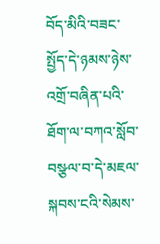བོད་མིའི་བཟང་སྤྱོད་དེ་ཉམས་ཉེས་འགྲོ་བཞིན་པའི་ཐོག་ལ་བཀའ་སློབ་བསྩལ་བ་དེ་མཇལ་སྐབས་ངའི་སེམས་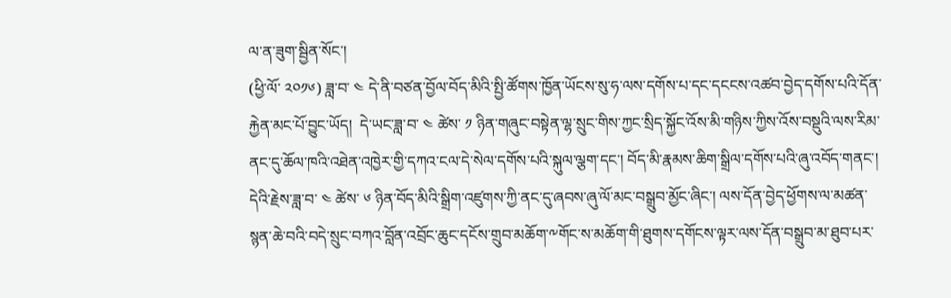ལ་ན་ཟུག་སྦྱིན་སོང་།
(ཕྱི་ལོ་ ༢༠༡༦) ཟླ་བ་ ༤ དེ་ནི་བཙན་བྱོལ་བོད་མིའི་སྤྱི་ཚོགས་ཁྱོན་ཡོངས་སུ་ཧ་ལས་དགོས་པ་དང་དངངས་འཚབ་བྱེད་དགོས་པའི་དོན་རྐྱེན་མང་པོ་བྱུང་ཡོད།  དེ་ཡང་ཟླ་བ་ ༤ ཚེས་ ༡ ཉིན་གཞུང་བསྟེན་ལྷ་སྲུང་གིས་ཀྱང་སྲིད་སྐྱོང་འོས་མི་གཉིས་ཀྱིས་འོས་བསྡུའི་ལས་རིམ་ནང་དུ་ཆོལ་ཁའི་འཐེན་འཁྱེར་གྱི་དཀའ་ངལ་དེ་སེལ་དགོས་པའི་སྐུལ་ལྕག་དང་། བོད་མི་རྣམས་ཆིག་སྒྲིལ་དགོས་པའི་ཞུ་འབོད་གནང་། དེའི་རྗེས་ཟླ་བ་ ༤ ཚེས་ ༦ ཉིན་བོད་མིའི་སྒྲིག་འཛུགས་ཀྱི་ནང་དུ་ཞབས་ཞུ་ལོ་མང་བསྒྲུབ་མྱོང་ཞིང་། ལས་དོན་བྱེད་ཕྱོགས་ལ་མཚན་སྙན་ཆེ་བའི་བདེ་སྲུང་བཀའ་བློན་འབྲོང་ཆུང་དངོས་གྲུབ་མཆོག་༸གོང་ས་མཆོག་གི་ཐུགས་དགོངས་ལྟར་ལས་དོན་བསྒྲུབ་མ་ཐུབ་པར་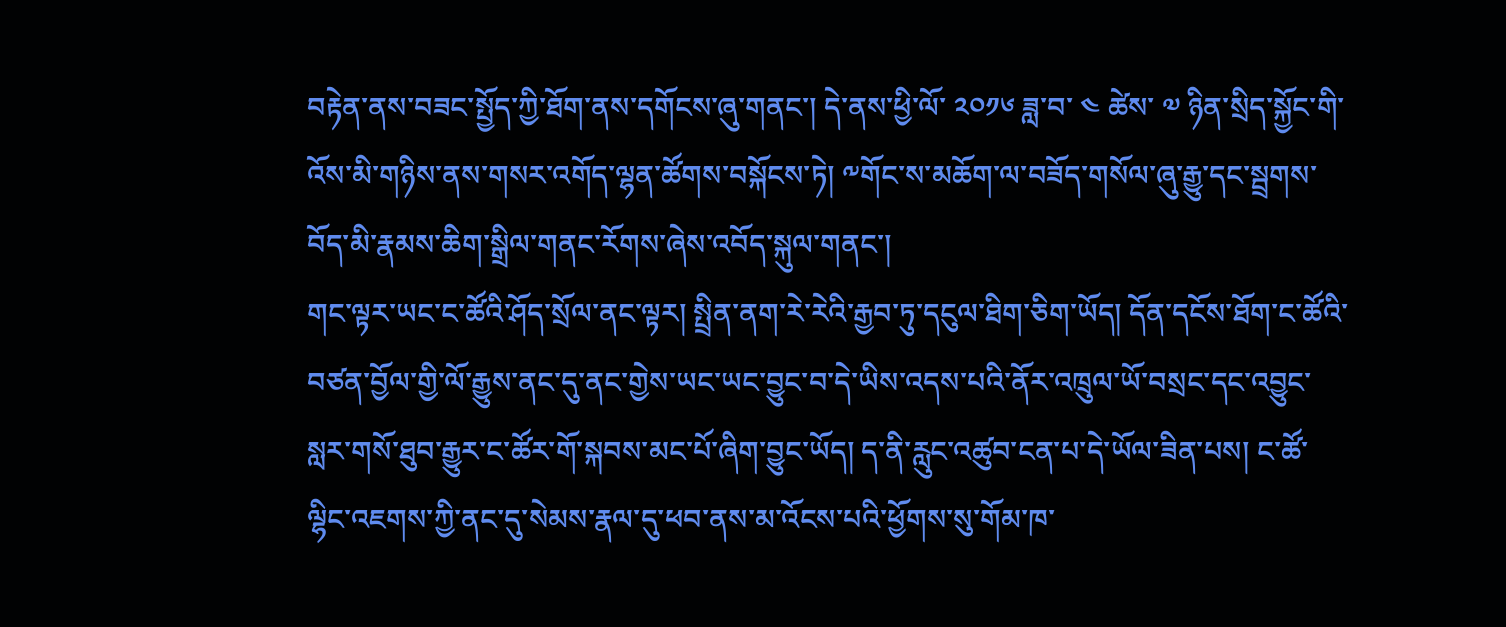བརྟེན་ནས་བཟང་སྤྱོད་ཀྱི་ཐོག་ནས་དགོངས་ཞུ་གནང་། དེ་ནས་ཕྱི་ལོ་ ༢༠༡༦ ཟླ་བ་ ༤ ཚེས་ ༧ ཉིན་སྲིད་སྐྱོང་གི་འོས་མི་གཉིས་ནས་གསར་འགོད་ལྷན་ཚོགས་བསྐོངས་ཏེ། ༸གོང་ས་མཆོག་ལ་བཟོད་གསོལ་ཞུ་རྒྱུ་དང་སྦྲགས་བོད་མི་རྣམས་ཆིག་སྒྲིལ་གནང་རོགས་ཞེས་འབོད་སྐུལ་གནང་།
གང་ལྟར་ཡང་ང་ཚོའི་ཤོད་སྲོལ་ནང་ལྟར། སྤྲིན་ནག་རེ་རེའི་རྒྱབ་ཏུ་དངུལ་ཐིག་ཅིག་ཡོད། དོན་དངོས་ཐོག་ང་ཚོའི་བཙན་བྱོལ་གྱི་ལོ་རྒྱུས་ནང་དུ་ནང་གྱེས་ཡང་ཡང་བྱུང་བ་དེ་ཡིས་འདས་པའི་ནོར་འཁྲུལ་ཡོ་བསྲང་དང་འབྱུང་སླར་གསོ་ཐུབ་རྒྱུར་ང་ཚོར་གོ་སྐབས་མང་པོ་ཞིག་བྱུང་ཡོད། ད་ནི་རླུང་འཚུབ་ངན་པ་དེ་ཡོལ་ཟིན་པས། ང་ཚོ་ལྷིང་འཇགས་ཀྱི་ནང་དུ་སེམས་རྣལ་དུ་ཕབ་ནས་མ་འོངས་པའི་ཕྱོགས་སུ་གོམ་ཁ་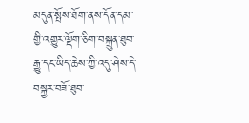མདུན་སྤོས་ཐོག་ནས་དོན་དམ་གྱི་འགྱུར་ལྡོག་ཅིག་བསྐྲུན་ཐུབ་རྒྱུ་དང་ཡིད་ཆེས་ཀྱི་འདུ་ཤེས་དེ་བསྐྱར་བཟོ་ཐུབ་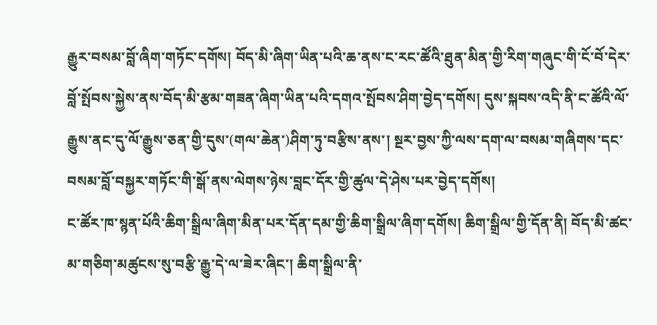རྒྱུར་བསམ་བློ་ཞིག་གཏོང་དགོས། བོད་མི་ཞིག་ཡིན་པའི་ཆ་ནས་ང་རང་ཚོའི་ཐུན་མིན་གྱི་རིག་གཞུང་གི་ངོ་བོ་དེར་བློ་སྤོབས་སྐྱེས་ནས་བོད་མི་རྩམ་གཟན་ཞིག་ཡིན་པའི་དགའ་སྤོབས་ཤིག་བྱེད་དགོས། དུས་སྐབས་འདི་ནི་ང་ཚོའི་ལོ་རྒྱུས་ནང་དུ་ལོ་རྒྱུས་ཅན་གྱི་དུས་(གལ་ཆེན་)ཤིག་ཏུ་བརྩིས་ནས་། སྔར་བྱས་ཀྱི་ལས་དག་ལ་བསམ་གཞིགས་དང་བསམ་བློ་བསྐྱར་གཏོང་གི་སྒོ་ནས་ལེགས་ཉེས་བླང་དོར་གྱི་ཚུལ་དེ་ཤེས་པར་བྱེད་དགོས།
ང་ཚོར་ཁ་སྙན་པོའི་ཆིག་སྒྲིལ་ཞིག་མིན་པར་དོན་དམ་གྱི་ཆིག་སྒྲིལ་ཞིག་དགོས། ཆིག་སྒྲིལ་གྱི་དོན་ནི། བོད་མི་ཚང་མ་གཅིག་མཚུངས་སུ་བརྩི་རྒྱུ་དེ་ལ་ཟེར་ཞིང་། ཆིག་སྒྲིལ་ནི་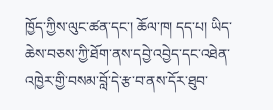ཁྱོད་ཀྱིས་ལུང་ཚན་དང་། ཆོལ་ཁ། དད་པ། ཡིད་ཆེས་བཅས་ཀྱི་ཐོག་ནས་དབྱེ་འབྱེད་དང་འཐེན་འཁྱེར་གྱི་བསམ་བློ་དེ་རྩ་བ་ནས་དོར་ཐུབ་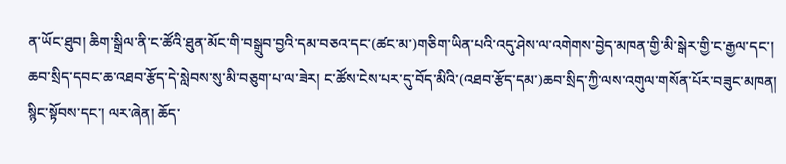ན་ཡོང་ཐུབ། ཆིག་སྒྲིལ་ནི་ང་ཚོའི་ཐུན་མོང་གི་བསྒྲུབ་བྱའི་དམ་བཅའ་དང་(ཚང་མ་)གཅིག་ཡིན་པའི་འདུ་ཤེས་ལ་འགེགས་བྱེད་མཁན་གྱི་མི་སྒེར་གྱི་ང་རྒྱལ་དང་། ཆབ་སྲིད་དབང་ཆ་འཐབ་རྩོད་དེ་སླེབས་སུ་མི་བཅུག་པ་ལ་ཟེར། ང་ཚོས་ངེས་པར་དུ་བོད་མིའི་(འཐབ་རྩོད་དམ་)ཆབ་སྲིད་ཀྱི་ལས་འགུལ་གསོན་པོར་བཟུང་མཁན། སྙིང་སྟོབས་དང་། ལར་ཞེན། ཆོད་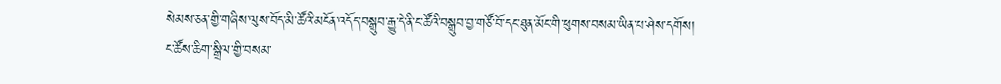སེམས་ཅན་གྱི་གཞིས་ལུས་བོད་མི་ཚོའི་མངོན་འདོད་བསྒྲུབ་རྒྱུ་དེ་ནི་ང་ཚོའི་བསྒྲུབ་བྱ་གཙོ་བོ་དང་ཐུན་མོང་གི་ཕུགས་བསམ་ཡིན་པ་ཤེས་དགོས།
ང་ཚོས་ཆིག་སྒྲིལ་གྱི་བསམ་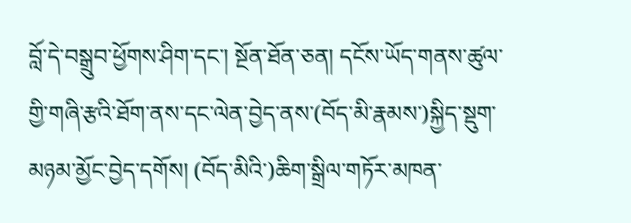བློ་དེ་བསྒྲུབ་ཕྱོགས་ཤིག་དང་། སྔོན་ཐོན་ཅན། དངོས་ཡོད་གནས་ཚུལ་གྱི་གཞི་རྩའི་ཐོག་ནས་དང་ལེན་བྱེད་ནས་(བོད་མི་རྣམས་)སྐྱིད་སྡུག་མཉམ་མྱོང་བྱེད་དགོས། (བོད་མིའི་)ཆིག་སྒྲིལ་གཏོར་མཁན་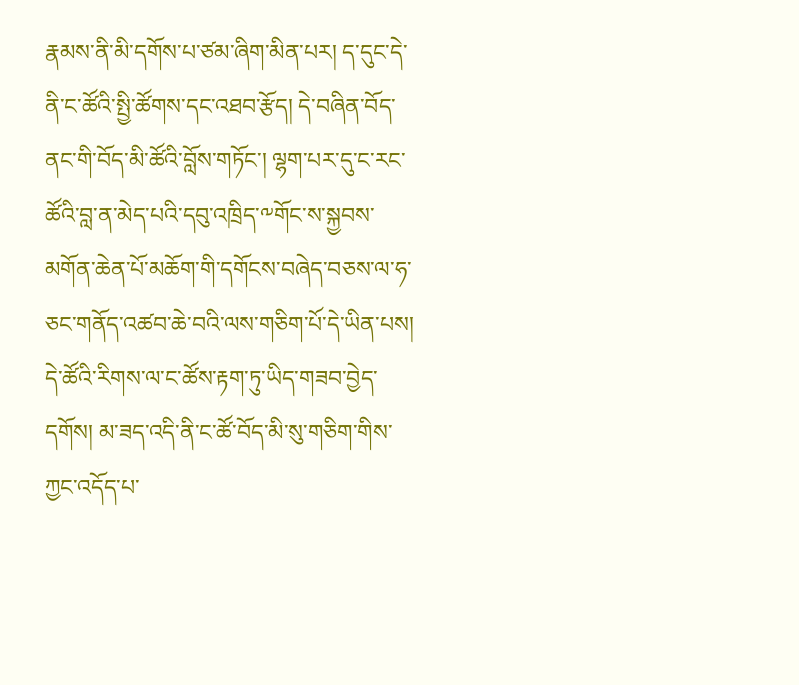རྣམས་ནི་མི་དགོས་པ་ཙམ་ཞིག་མིན་པར། ད་དུང་དེ་ནི་ང་ཚོའི་སྤྱི་ཚོགས་དང་འཐབ་རྩོད། དེ་བཞིན་བོད་ནང་གི་བོད་མི་ཚོའི་བློས་གཏོང་། ལྷག་པར་དུ་ང་རང་ཚོའི་བླ་ན་མེད་པའི་དབུ་འཁྲིད་༸གོང་ས་སྐྱབས་མགོན་ཆེན་པོ་མཆོག་གི་དགོངས་བཞེད་བཅས་ལ་ཧ་ཅང་གནོད་འཚབ་ཆེ་བའི་ལས་གཅིག་པོ་དེ་ཡིན་པས། དེ་ཚོའི་རིགས་ལ་ང་ཚོས་རྟག་ཏུ་ཡིད་གཟབ་བྱེད་དགོས། མ་ཟད་འདི་ནི་ང་ཚོ་བོད་མི་སུ་གཅིག་གིས་ཀྱང་འདོད་པ་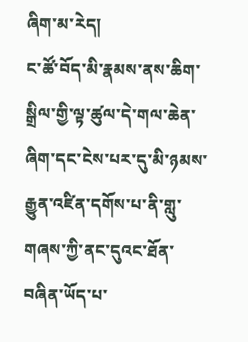ཞིག་མ་རེད།
ང་ཚོ་བོད་མི་རྣམས་ནས་ཆིག་སྒྲིལ་གྱི་ལྟ་ཚུལ་དེ་གལ་ཆེན་ཞིག་དང་ངེས་པར་དུ་མི་ཉམས་རྒྱུན་འཛིན་དགོས་པ་ནི་གླུ་གཞས་ཀྱི་ནང་དུའང་ཐོན་བཞིན་ཡོད་པ་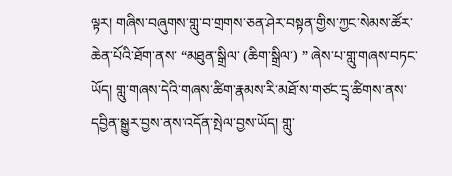ལྟར། གཞིས་བཞུགས་གླུ་བ་གྲགས་ཅན་ཤེར་བསྟན་གྱིས་ཀྱང་སེམས་ཚོར་ཆེན་པོའི་ཐོག་ནས་ “མཐུན་སྒྲིལ་ (ཆིག་སྒྲིལ་) ” ཞེས་པ་གླུ་གཞས་བཏང་ཡོད། གླུ་གཞས་དེའི་གཞས་ཚིག་རྣམས་རི་མཐོ་ས་གཙང་དྲྭ་ཚིགས་ནས་དབྱིན་སྒྱུར་བྱས་ནས་འདོན་སྤེལ་བྱས་ཡོད། གླུ་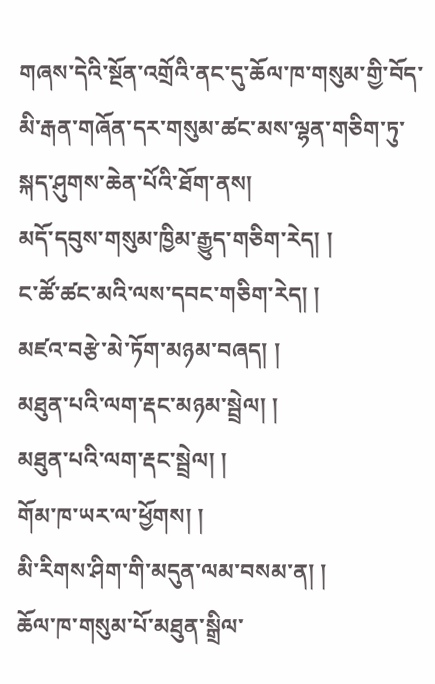གཞས་དེའི་སྔོན་འགྲོའི་ནང་དུ་ཆོལ་ཁ་གསུམ་གྱི་བོད་མི་རྒན་གཞོན་དར་གསུམ་ཚང་མས་ལྷན་གཅིག་ཏུ་སྐད་ཤུགས་ཆེན་པོའི་ཐོག་ནས།
མདོ་དབུས་གསུམ་ཁྱིམ་རྒྱུད་གཅིག་རེད། །
ང་ཚོ་ཚང་མའི་ལས་དབང་གཅིག་རེད། །
མཛའ་བརྩེ་མེ་ཏོག་མཉམ་བཞད། །
མཐུན་པའི་ལག་རྡང་མཉམ་སྦྲེལ། །
མཐུན་པའི་ལག་རྡང་སྦྲེལ། །
གོམ་ཁ་ཡར་ལ་ཕྱོགས། །
མི་རིགས་ཤིག་གི་མདུན་ལམ་བསམ་ན། །
ཆོལ་ཁ་གསུམ་པོ་མཐུན་སྒྲིལ་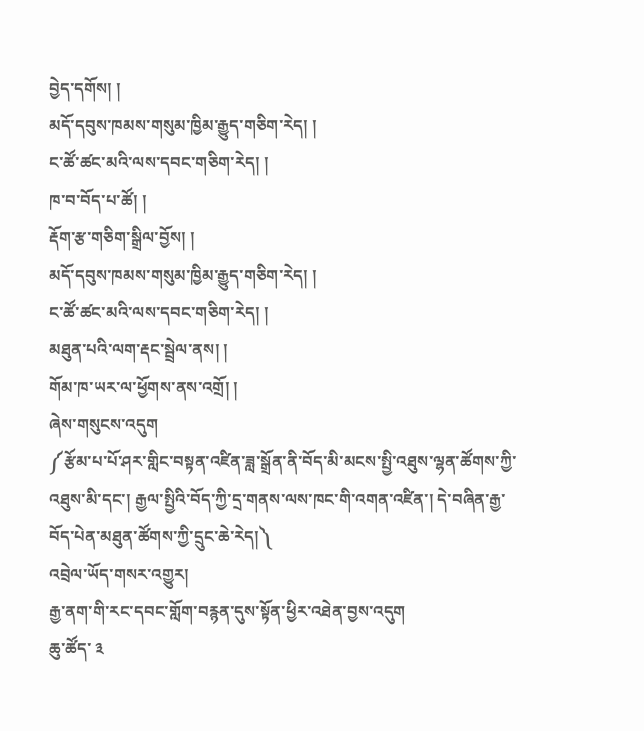བྱེད་དགོས། །
མདོ་དབུས་ཁམས་གསུམ་ཁྱིམ་རྒྱུད་གཅིག་རེད། །
ང་ཚོ་ཚང་མའི་ལས་དབང་གཅིག་རེད། །
ཁ་བ་བོད་པ་ཚོ། །
རྡོག་རྩ་གཅིག་སྒྲིལ་བྱོས། །
མདོ་དབུས་ཁམས་གསུམ་ཁྱིམ་རྒྱུད་གཅིག་རེད། །
ང་ཚོ་ཚང་མའི་ལས་དབང་གཅིག་རེད། །
མཐུན་པའི་ལག་རྡང་སྦྲེལ་ནས། །
གོམ་ཁ་ཡར་ལ་ཕྱོགས་ནས་འགྲོ། །
ཞེས་གསུངས་འདུག
༼རྩོམ་པ་པོ་ཤར་གླིང་བསྟན་འཛིན་ཟླ་སྒྲོན་ནི་བོད་མི་མངས་སྤྱི་འཐུས་ལྷན་ཚོགས་ཀྱི་འཐུས་མི་དང་། རྒྱལ་སྤྱིའི་བོད་ཀྱི་དྲ་གནས་ལས་ཁང་གི་འགན་འཛིན་། དེ་བཞིན་རྒྱ་བོད་པེན་མཐུན་ཚོགས་ཀྱི་དྲུང་ཆེ་རེད།༽
འབྲེལ་ཡོད་གསར་འགྱུར།
རྒྱ་ནག་གི་རང་དབང་གློག་བརྙན་དུས་སྟོན་ཕྱིར་འཐེན་བྱས་འདུག
ཆུ་ཚོད་ ༣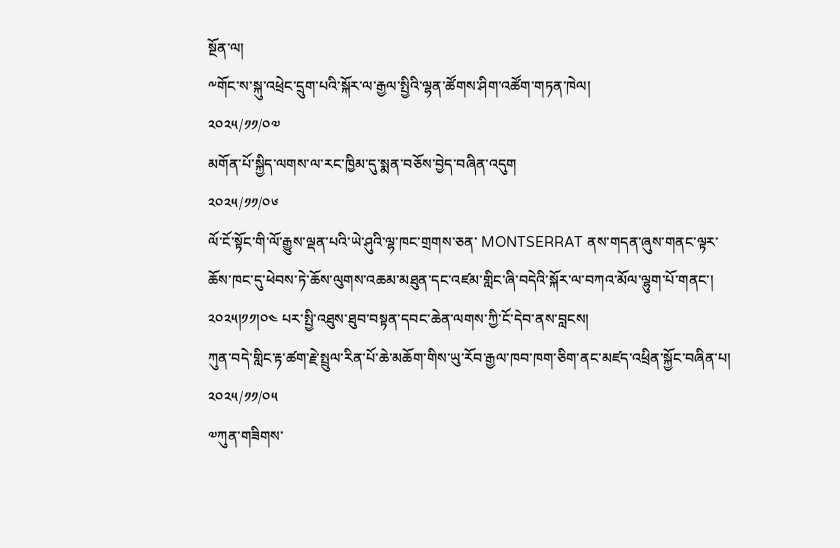སྔོན་ལ།
༸གོང་ས་སྐུ་འཕྲེང་དྲུག་པའི་སྐོར་ལ་རྒྱལ་སྤྱིའི་ལྷན་ཚོགས་ཤིག་འཚོག་གཏན་ཁེལ།
༢༠༢༥/༡༡/༠༧
མགོན་པོ་སྐྱིད་ལགས་ལ་རང་ཁྱིམ་དུ་སྨན་བཅོས་བྱེད་བཞིན་འདུག
༢༠༢༥/༡༡/༠༦
ལོ་ངོ་སྟོང་གི་ལོ་རྒྱུས་ལྡན་པའི་ཡེ་ཤུའི་ལྷ་ཁང་གྲགས་ཅན་ MONTSERRAT ནས་གདན་ཞུས་གནང་ལྟར་ཆོས་ཁང་དུ་ཕེབས་ཏེ་ཆོས་ལུགས་འཆམ་མཐུན་དང་འཛམ་གླིང་ཞི་བདེའི་སྐོར་ལ་བཀའ་མོལ་ལྷུག་པོ་གནང་། ༢༠༢༥།༡༡།༠༤ པར་སྤྱི་འཐུས་ཐུབ་བསྟན་དབང་ཆེན་ལགས་ཀྱི་ངོ་དེབ་ནས་བླངས།
ཀུན་བདེ་གླིང་རྟ་ཚག་རྗེ་སྤྲུལ་རིན་པོ་ཆེ་མཆོག་གིས་ཡུ་རོབ་རྒྱལ་ཁབ་ཁག་ཅིག་ནང་མཛད་འཕྲིན་སྐྱོང་བཞིན་པ།
༢༠༢༥/༡༡/༠༥
༧ཀུན་གཟིགས་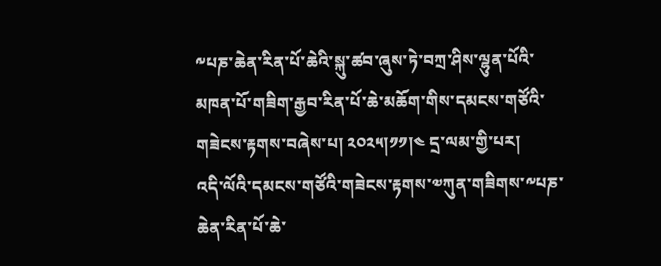༸པཎ་ཆེན་རིན་པོ་ཆེའི་སྐུ་ཚབ་ཞུས་ཏེ་བཀྲ་ཤིས་ལྷུན་པོའི་མཁན་པོ་གཟིག་རྒྱབ་རིན་པོ་ཆེ་མཆོག་གིས་དམངས་གཙོའི་གཟེངས་རྟགས་བཞེས་པ། ༢༠༢༥།༡༡།༤ དྲ་ལམ་གྱི་པར།
འདི་ལོའི་དམངས་གཙོའི་གཟེངས་རྟགས་༧ཀུན་གཟིགས་༸པཎ་ཆེན་རིན་པོ་ཆེ་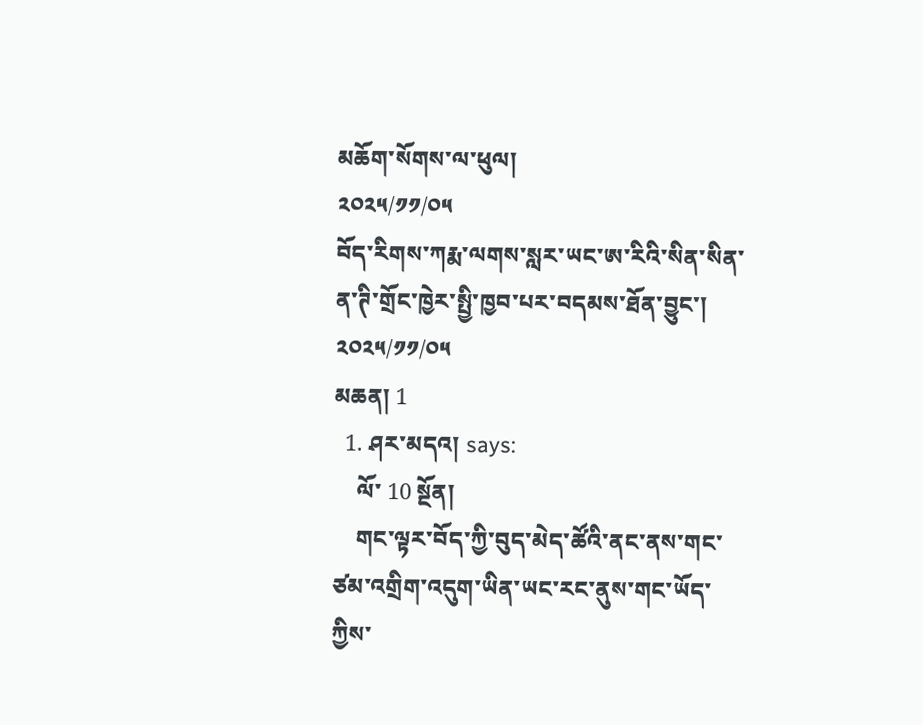མཆོག་སོགས་ལ་ཕུལ།
༢༠༢༥/༡༡/༠༥
བོད་རིགས་ཀརྨ་ལགས་སླར་ཡང་ཨ་རིའི་སིན་སིན་ན་ཊི་གྲོང་ཁྱེར་སྤྱི་ཁྱབ་པར་བདམས་ཐོན་བྱུང་།
༢༠༢༥/༡༡/༠༥
མཆན། 1
  1. ཤར་མདའ། says:
    ལོ་ 10 སྔོན།
    གང་ལྟར་བོད་ཀྱི་བུད་མེད་ཚོའི་ནང་ནས་གང་ཙམ་འགྲིག་འདུག་ཡིན་ཡང་རང་ནུས་གང་ཡོད་ཀྱིས་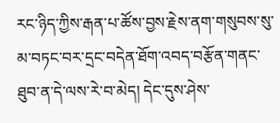རང་ཉིད་ཀྱིས་རྒན་པ་ཚོས་བྱས་རྗེས་ནག་གསུབས་སུ་མ་བཏང་བར་དྲང་བདེན་ཐོག་འབད་བརྩོན་གནང་ཐུབ་ན་དེ་ལས་རེ་བ་མེད། དེང་དུས་ཤེས་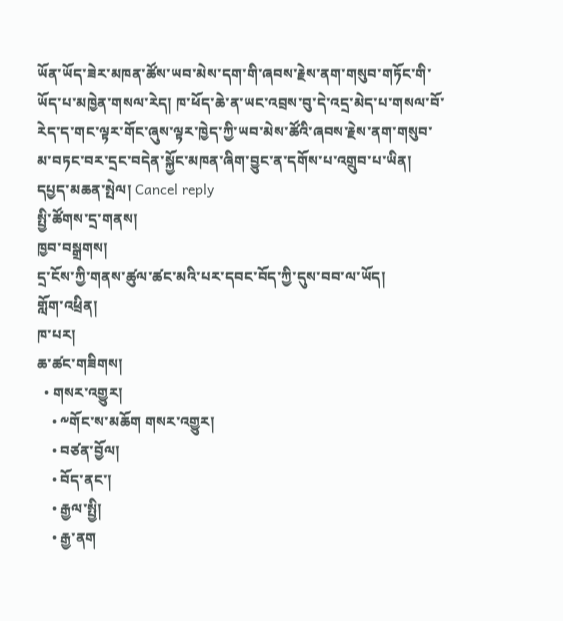ཡོན་ཡོད་ཟེར་མཁན་ཚོས་ཡབ་མེས་དག་གི་ཞབས་རྗེས་ནག་གསུབ་གཏོང་གི་ཡོད་པ་མཁྱེན་གསལ་རེད། ཁ་ཕོད་ཆེ་ན་ཡང་འབྲས་བུ་དེ་འདྲ་མེད་པ་གསལ་བོ་རེད་ད་གང་ལྟར་གོང་ཞུས་ལྟར་ཁྱེད་ཀྱི་ཡབ་མེས་ཚོའི་ཞབས་རྗེས་ནག་གསུབ་མ་བཏང་བར་དྲང་བདེན་སྐྱོང་མཁན་ཞིག་བྱུང་ན་དགོས་པ་འགྲུབ་པ་ཡིན།
དཔྱད་མཆན་སྤེལ། Cancel reply
སྤྱི་ཚོགས་དྲ་གནས།
ཁྱབ་བསྒྲགས།
དྲ་ངོས་ཀྱི་གནས་ཚུལ་ཚང་མའི་པར་དབང་བོད་ཀྱི་དུས་བབ་ལ་ཡོད།
གློག་འཕྲིན།
ཁ་པར།
ཆ་ཚང་གཟིགས།
  • གསར་འགྱུར།
    • ༸གོང་ས་མཆོག གསར་འགྱུར།
    • བཙན་བྱོལ།
    • བོད་ནང་།
    • རྒྱལ་སྤྱི།
    • རྒྱ་ནག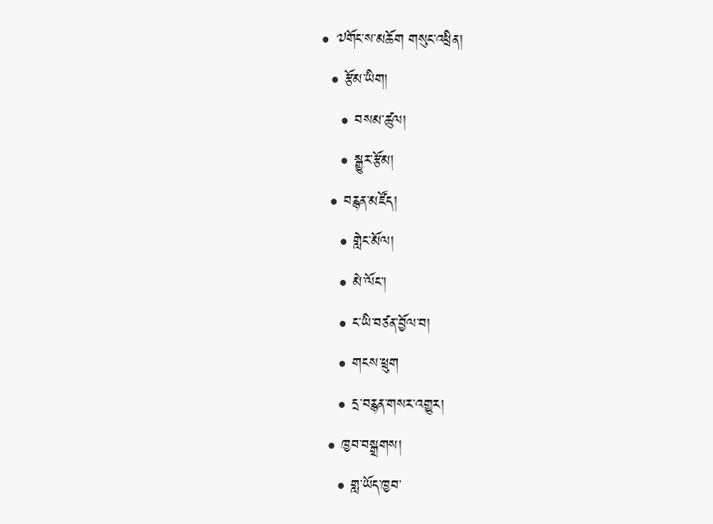• ༧གོང་ས་མཆོག གསུང་འཕྲིན།
  • རྩོམ་ཡིག།
    • བསམ་ཚུལ།
    • སྒྱུར་རྩོམ།
  • བརྙན་མཛོད།
    • གླེང་མོལ།
    • མེ་ལོང་།
    • ང་ཡི་བཙན་བྱོལ་བ།
    • གངས་ཕྲུག
    • དྲ་བརྙན་གསར་འགྱུར།
  • ཁྱབ་བསྒྲགས།
    • གླ་ཡོད་ཁྱབ་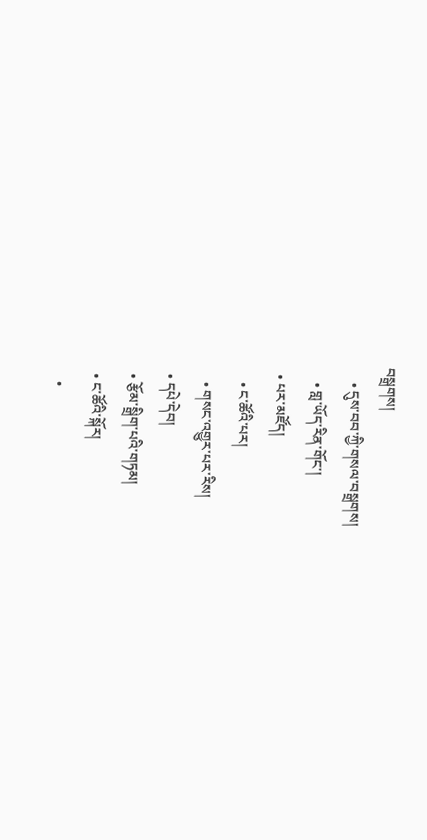བསྒྲགས།
    • དུས་བབ་ཀྱི་གསལ་བསྒྲགས།
    • གླ་ཡོད་རིན་གོང་།
  • པར་མཛོད།
    • ང་ཚོའི་པར།
    • གསང་འགྱུར་པར་རིས།
  • དཔེ་དེབ།
  • རྩོམ་སྒྲིག་པའི་གཏམ།
  • ང་ཚོའི་སྐོར།
    •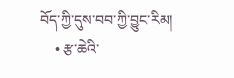བོད་ཀྱི་དུས་བབ་ཀྱི་བྱུང་རིམ།
    • རྩ་ཆེའི་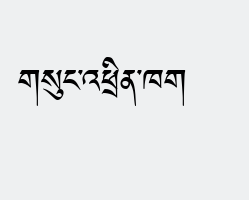གསུང་འཕྲིན་ཁག